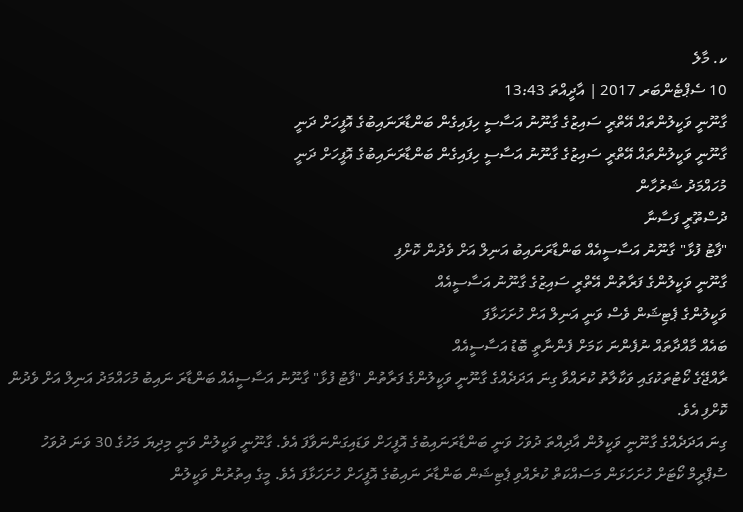ކ. މާލެ
10 ސެޕްޓެންބަރ 2017 | އާދީއްތަ 13:43
ގާނޫނީ ވަކީލުންތައް އޭތްރީ ސައިޒުގެ ގާނޫނު އަސާސީ ހިފައިގެން ބަންޑާރަނައިބުގެ އޮފީހަށް ދަނީ
ގާނޫނީ ވަކީލުންތައް އޭތްރީ ސައިޒުގެ ގާނޫނު އަސާސީ ހިފައިގެން ބަންޑާރަނައިބުގެ އޮފީހަށް ދަނީ
މުހައްމަދު ޝަރުހާން
ދުސްތޫރީ ފަސާނާ
"ފާޓު ފުޅާ" ގާނޫނު އަސާސީއެއް ބަންޑާރަނައިބު އަނިލް އަށް ވެދުން ކޮށްފި
ގާނޫނީ ވަކީލުންގެ ފަރާތުން އޭތްރީ ސައިޒުގެ ގާނޫނު އަސާސީއެއް
ވަކީލުންގެ ޕެޓިޝަން ވެސް ވަނީ އަނިލް އަށް ހުށަހަޅާފަ
ބައެއް މާއްދާތައް ނުފެންނަ ކަމަށް ފެންނާތީ ބޮޑު އަސާސީއެއް
ރާއްޖޭގެ ކޯޓުތަކުގައި ވަކާލާތު ކުރައްވާ ގިނަ އަދަދެއްގެ ގާނޫނީ ވަކީލުންގެ ފަރާތުން "ފާޓު ފުޅާ" ގާނޫނު އަސާސީއެއް ބަންޑާރަ ނައިބު މުހައްމަދު އަނިލް އަށް ވެދުން ކޮށްފި އެވެ.
ގިނަ އަދަދެއްގެ ގާނޫނީ ވަކީލުން އާދިއްތަ ދުވަހު ވަނީ ބަންޑާރަނައިބުގެ އޮފީހަށް ވަޑައިގަންނަވާފަ އެވެ. ގާނޫނީ ވަކީލުން ވަނީ މިދިޔަ މަހުގެ 30 ވަނަ ދުވަހު ސުޕްރީމް ކޯޓަށް ހުށަހަޅަން މަސައްކަތް ކުރެއްވި ޕެޓިޝަން ބަންޑާރަ ނައިބުގެ އޮފީހަށް ހުށަހަޅާފަ އެވެ. މީގެ އިތުރުން ވަކީލުން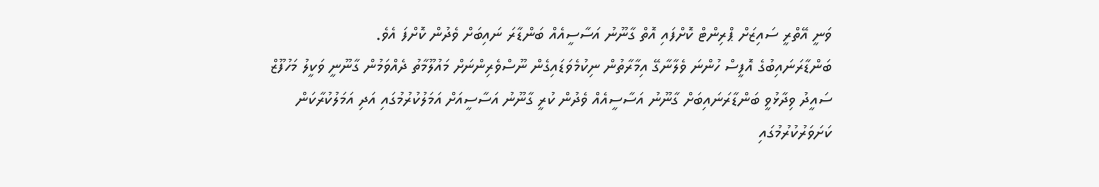ވަނީ އޭތްރީ ސައިޒަށް ޕްރިންޓް ކޮށްފައި އޮތް ގާނޫނު އަސާސީއެއް ބަންޑާރަ ނައިބަށް ވެދުން ކޮށްފަ އެވެ.
ބަންޑާރަނައިބުގެ އޮފީސް ހުންނަ ވެލާނާގޭ އިމާރާތުން ނިކުމެވަޑައިގެން ނޫސްވެރިންނަށް މައުލޫމާތު ދެއްވަމުން ގާނޫނީ ވަކީލު މަހުފޫޒް ސައީދު ވިދާޅުވީ ބަންޑާރަނައިބަށް ގާނޫނު އަސާސީއެއް ވެދުން ކުރީ ގާނޫނު އަސާސީއަށް އަމަލުކުރުމުގައި އަދި އަމަލުކުރާކަން ކަށަވަރުކުރުމުގައި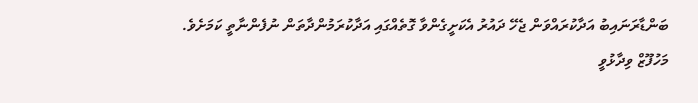ބަންޑާރަނައިބު އަދާކުރައްވަން ޖެހޭ ދައުރު އެކަށީގެންވާ ގޮތެއްގައި އަދާކުރަމުންދާތަން ނުފެންނާތީ ކަމަށެވެ.
މަހުފޫޒް ވިދާޅުވީ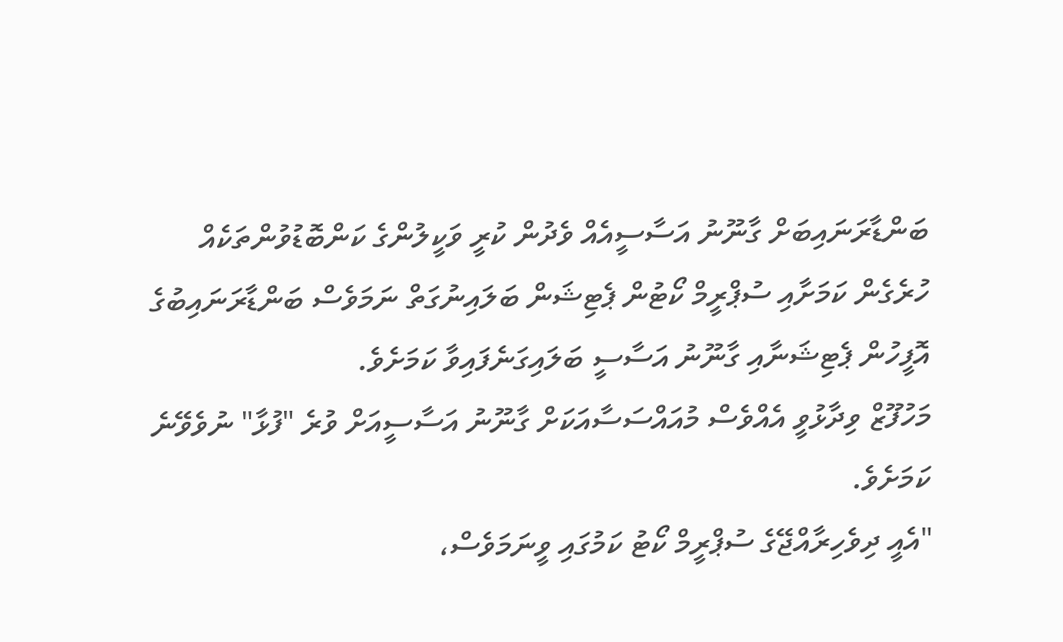ބަންޑާރަނައިބަށް ގާނޫނު އަސާސީއެއް ވެދުން ކުރީ ވަކީލުންގެ ކަންބޮޑުވުންތަކެއް ހުރެގެން ކަމަށާއި ސުޕްރީމް ކޯޓުން ޕެޓިޝަން ބަލައިނުގަތް ނަމަވެސް ބަންޑާރަނައިބުގެ އޮފީހުން ޕެޓިޝަނާއި ގާނޫނު އަސާސީ ބަލައިގަނެފައިވާ ކަމަށެވެ.
މަހުފޫޒް ވިދާޅުވީ އެއްވެސް މުއައްސަސާއަކަށް ގާނޫނު އަސާސީއަށް ވުރެ "ފުޅާ" ނުވެވޭނެ ކަމަށެވެ.
"އެއީ ދިވެހިރާއްޖޭގެ ސުޕްރީމް ކޯޓު ކަމުގައި ވީނަމަވެސް،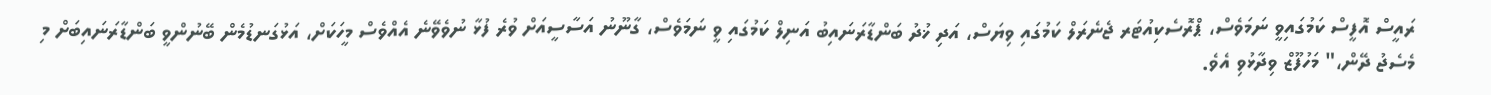ރައީސް އޮފީސް ކަމުގައިވީ ނަމަވެސް، ޕްރޮސެކިއުޓަރ ޖެނެރަލް ކަމުގައި ވިޔަސް، އަދި ޚުދު ބަންޑާރަނައިބު އަނިލް ކަމުގައި ވީ ނަމަވެސް، ގާނޫނު އަސާސީއަށް ވުރެ ފުޅާ ނުވެވޭނެ އެއްވެސް މީހަކަށް، އަޅުގަނޑުމެން ބޭނުންވީ ބަންޑާރަނައިބަށް މި މެސެޖު ދޭން،" މަހުފޫޒް ވިދާޅުވި އެވެ.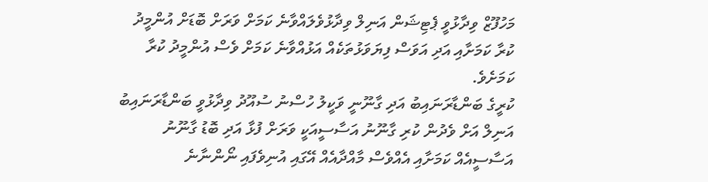މަހުފޫޒް ވިދާޅުވީ ޕެޓިޝަން އަނިލް ވިދާޅުވެލައްވާނެ ކަމަށް ވަރަށް ބޮޑަށް އުންމީދު ކުރާ ކަމަށާއި އަދި އަވަސް ފިޔަވަޅުތަކެއް އަޅުއްވާނެ ކަމަށް ވެސް އުންމީދު ކުރާ ކަމަށެވެ.
ކުރީގެ ބަންޑާރަނައިބު އަދި ގާނޫނީ ވަކީލު ހުސްނު ސުއޫދު ވިދާޅުވީ ބަންޑާރަނައިބު އަނިލް އަށް ވެދުން ކުރި ގާނޫނު އަސާސީއަކީ ވަރަށް ފުޅާ އަދި ބޮޑު ގާނޫނު އަސާސީއެއް ކަމަށާއި އެއްވެސް މާއްދާއެއް އޭގައި އުނިވެފައި ނޯންނާނެ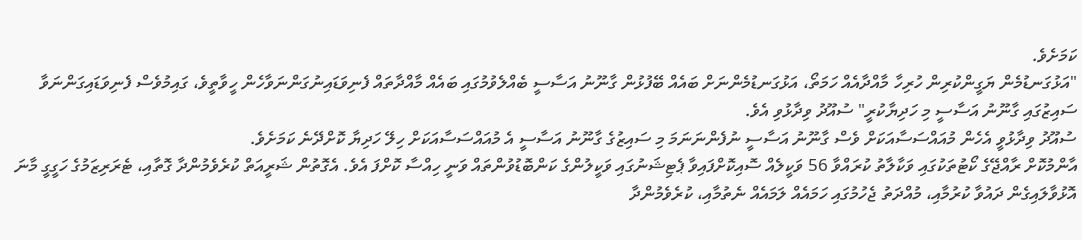ކަމަށެވެ.
"އަޅުގަނޑުމެން ޔަގީންކުރިން ހުރިހާ މާއްދާއެއް ހަމަތޯ، އަޅުގަނޑުމެންނަށް ބައެއް ބޭފުޅުން ގާނޫނު އަސާސީ ބެއްލެވުމުގައި ބައެއް މާއްދާތައް ފެނިވަޑައިނުގަންނަވާހެން ހީވާތީވެ، ގައިމުވެސް ފެނިވަޑައިގަންނަވާ ސައިޒުގައި ގާނޫނު އަސާސީ މި ހަދިޔާކުރީ" ސުއޫދު ވިދާޅުވި އެވެ.
ސުއޫދު ވިދާޅުވީ އެހެން މުއައްސަސާއަކަށް ވެސް ގާނޫނު އަސާސީ ނުފެންނަނަމަ މި ސައިޒުގެ ގާނޫނު އަސާސީ އެ މުއައްސަސާއަކަށް ހިލޭ ހަދިޔާ ކޮށްދޭނެ ކަމަށެވެ.
އާންމުކޮށް ރާއްޖޭގެ ކޯޓުތަކުގައި ވަކާލާތު ކުރައްވާ 56 ވަކީލެއް ސޮއިކޮށްފައިވާ ޕެޓިޝަނުގައި ވަކީލުންގެ ކަންބޮޑުވުންތައް ވަނީ ހިއްސާ ކޮށްފަ އެވެ. އެގޮތުން ޝަރީއަތް ކުރެވެމުންދާ ގޮތާއި، ޓެރަރިޒަމުގެ ހަގީގީ މާނަ އޮޅުވާލައިގެން ދައުވާ ކުރުމާއި، މުއްދަތު ޖެހުމުގައި ހަމައެއް ލަމައެއް ނެތުމާއި، ކުރެވެމުންދާ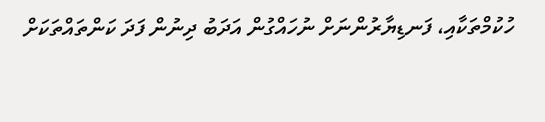ހުކުމްތަކާއި، ފަނޑިޔާރުންނަށް ނުހައްގުން އަދަބު ދިނުން ފަދަ ކަންތައްތަކަށް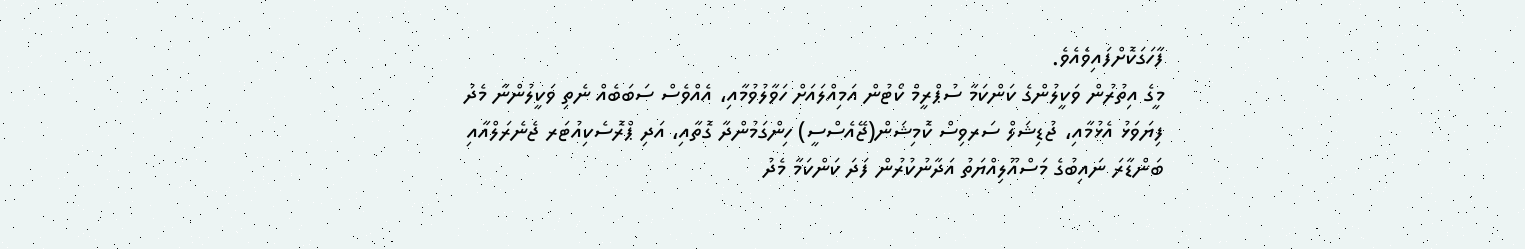ފާހަގަކޮށްފައިވެއެވެ.
މީގެ އިތުރުން ވަކީލުންގެ ކަންކަމާ ސުޕްރީމް ކޯޓުން އަމިއްލައަށް ހަވާލުވުމާއި، އެއްވެސް ސަބަބެއް ނެތި ވަކީލުންނާ މެދު ފިޔަވަޅު އެޅުމާއި، ޖުޑިޝަލް ސަރވިސް ކޮމިޝަން(ޖޭއެސްސީ) ހިންގަމުންދާ ގޮތާއި، އަދި ޕްރޮސެކިއުޓަރ ޖެނެރަލްއާއި ބަންޑާރަ ނައިބުގެ މަސްއޫލިއްޔަތު އަދާނުކުރުން ފަދަ ކަންކަމާ މެދު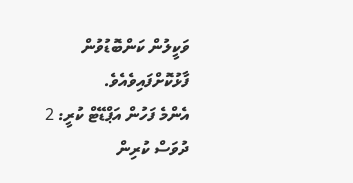ވަކީލުން ކަންބޮޑުވުން ފާޅުކޮށްފައިވެއެވެ.
އެންމެ ފަހުން އަޕްޑޭޓް ކުރީ: 2 ދުވަސް ކުރިން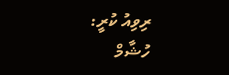ރިވިއު ކުރީ: ހުޝާމް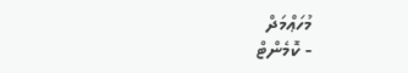މުހަޢްމަދް
- ކޮމެންޓް